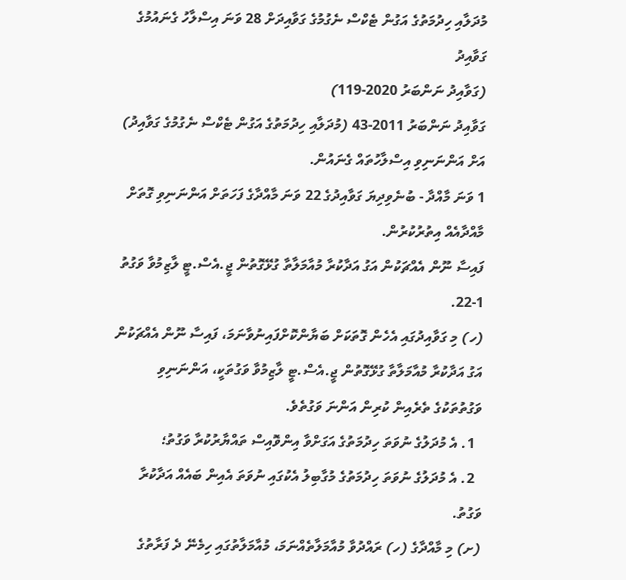މުދަލާއި ހިދުމަތުގެ އަގުން ޓެކްސް ނެގުމުގެ ގަވާއިދަށް 28 ވަނަ އިސްލާހު ގެނައުމުގެ ގަވާއިދު
(ގަވާއިދު ނަންބަރު 2020-119)
ގަވާއިދު ނަންބަރު 2011-43 (މުދަލާއި ހިދުމަތުގެ އަގުން ޓެކްސް ނެގުމުގެ ގަވާއިދު) އަށް އަންނަނިވި އިސްލާހުތައް ގެނައުން.
1 ވަނަ މާއްދާ - ބުނެވިދިޔަ ގަވާއިދުގެ 22 ވަނަ މާއްދާގެ ފަހަތަށް އަންނަނިވި ގޮތަށް މާއްދާއެއް އިތުރުކުރުން.
ފައިސާ ނޫން އެއްޗަކުން އަގު އަދާކުރާ މުއާމަލާތާ ގުޅޭގޮތުން ޖީ.އެސް.ޓީ ލާޒިމުވާ ވަގުތު 1-22.
(ހ) މި ގަވާއިދުގައި އެހެން ގޮތަކަށް ބަޔާންކޮށްފައިނުވާނަމަ، ފައިސާ ނޫން އެއްޗަކުން އަގު އަދާކުރާ މުއާމަލާތާ ގުޅޭގޮތުން ޖީ.އެސް.ޓީ ލާޒިމުވާ ވަގުތަކީ، އަންނަނިވި ވަގުތުތަކުގެ ތެރެއިން ކުރިން އަންނަ ވަގުތެވެ.
  1. އެ މުދަލުގެ ނުވަތަ ހިދުމަތުގެ އަގަށްވާ އިންވޮއިސް ތައްޔާރުކުރާ ވަގުތު؛
  2. އެ މުދަލުގެ ނުވަތަ ހިދުމަތުގެ މުގާބިލު އެކުގައި ނުވަތަ އެއިން ބައެއް އަދާކުރާ ވަގުތު.
(ށ) މި މާއްދާގެ (ހ) ރައްދުވާ މުއާމަލާތެއްނަމަ، މުއާމަލާތުގައި ހިމެނޭ ދެ ފަރާތުގެ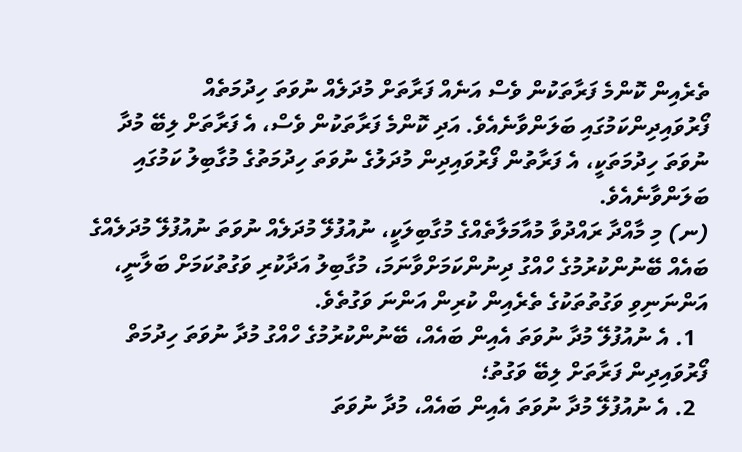ތެރެއިން ކޮންމެ ފަރާތަކުން ވެސް އަނެއް ފަރާތަށް މުދަލެއް ނުވަތަ ހިދުމަތެއް ފޯރުވައިދިންކަމުގައި ބަލަންވާނެއެވެ. އަދި ކޮންމެ ފަރާތަކުން ވެސް، އެ ފަރާތަށް ލިބޭ މުދާ ނުވަތަ ހިދުމަތަކީ، އެ ފަރާތުން ފޯރުވައިދިން މުދަލުގެ ނުވަތަ ހިދުމަތުގެ މުގާބިލު ކަމުގައި ބަލަންވާނެއެވެ.
(ނ) މި މާއްދާ ރައްދުވާ މުއާމަލާތެއްގެ މުގާބިލަކީ، ނުއުފުލޭ މުދަލެއް ނުވަތަ ނުއުފުލޭ މުދަލެއްގެ ބައެއް ބޭނުންކުރުމުގެ ހްއްގު ދިނުންކަމަށްވާނަމަ، މުގާބިލު އަދާކުރި ވަގުތުކަމަށް ބަލާނީ، އަންނަނިވި ވަގުތުތަކުގެ ތެރެއިން ކުރިން އަންނަ ވަގުތެވެ.
  1. އެ ނުއުފުލޭ މުދާ ނުވަތަ އެއިން ބައެއް، ބޭނުންކުރުމުގެ ހްއްގު މުދާ ނުވަތަ ހިދުމަތް ފޯރުވައިދިން ފަރާތަށް ލިބޭ ވަގުތު؛
  2. އެ ނުއުފުލޭ މުދާ ނުވަތަ އެއިން ބައެއް، މުދާ ނުވަތަ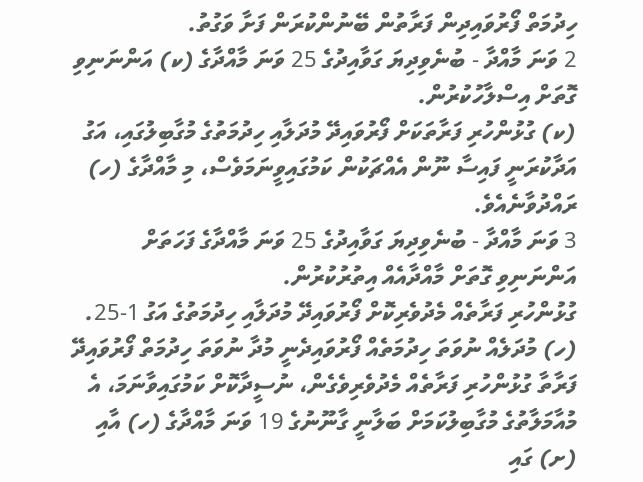ހިދުމަތް ފޯރުވައިދިން ފަރާތުން ބޭނުންކުރަން ފަށާ ވަގުތު.
2 ވަނަ މާއްދާ - ބުނެވިދިޔަ ގަވާއިދުގެ 25 ވަނަ މާއްދާގެ (ކ) އަންނަނިވި ގޮތަށް އިސްލާހުކުރުން.
(ކ) ގުޅުންހުރި ފަރާތަކަށް ފޯރުވައިދޭ މުދަލާއި ހިދުމަތުގެ މުގާބިލުގައި، އަގު އަދާކުރަނީ ފައިސާ ނޫން އެއްޗަކުން ކަމުގައިވީނަމަވެސް، މި މާއްދާގެ (ހ) ރައްދުވާނެއެވެ.
3 ވަނަ މާއްދާ - ބުނެވިދިޔަ ގަވާއިދުގެ 25 ވަނަ މާއްދާގެ ފަހަތަށް އަންނަނިވި ގޮތަށް މާއްދާއެއް އިތުރުކުރުން.
ގުޅުންހުރި ފަރާތެއް މެދުވެރިކޮށް ފޯރުވައިދޭ މުދަލާއި ހިދުމަތުގެ އަގު 1-25.
(ހ) މުދަލެއް ނުވަތަ ހިދުމަތެއް ފޯރުވައިދެނީ މުދާ ނުވަތަ ހިދުމަތް ފޯރުވައިދޭ ފަރާތާ ގުޅުންހުރި ފަރާތެއް މެދުވެރިވެގެން، ނުސީދާކޮށް ކަމުގައިވާނަމަ، އެ މުއާމަލާތުގެ މުގާބިލުކަމަށް ބަލާނީ ގާނޫނުގެ 19 ވަނަ މާއްދާގެ (ހ) އާއި (ށ) ގައި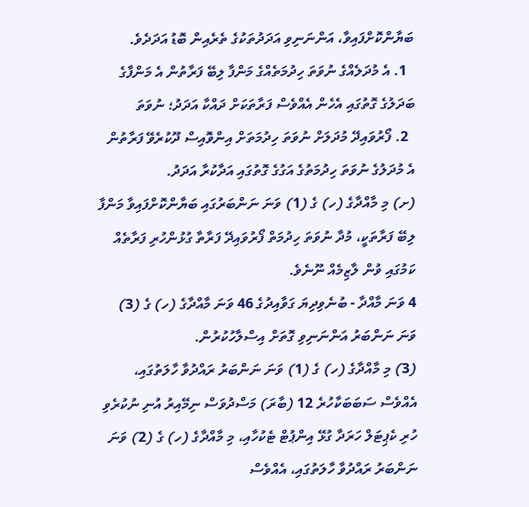ބަޔާންކޮށްފައިވާ، އަންނަނިވި އަދަދުތަކުގެ ތެރެއިން ބޮޑު އަދަދެވެ.
  1. އެ މުދަލެއްގެ ނުވަތަ ހިދުމަތެއްގެ މަންފާ ލިބޭ ފަރާތުން އެ މަންފާގެ ބަދަލުގެ ގޮތުގައި އެހެން އެއްވެސް ފަރާތަކަށް ދައްކާ އަދަދު؛ ނުވަތަ
  2. ފޯރުވައިދޭ މުދަލަށް ނުވަތަ ހިދުމަތަށް އިންވޮއިސް ދޫކުރެވޭ ފަރާތުން އެ މުދަލުގެ ނުވަތަ ހިދުމަތުގެ އަގުގެ ގޮތުގައި އަދާކުރާ އަދަދު.
(ށ) މި މާއްދާގެ (ހ) ގެ (1) ވަނަ ނަންބަރުގައި ބަޔާންކޮށްފައިވާ މަންފާ ލިބޭ ފަރާތަކީ، މުދާ ނުވަތަ ހިދުމަތް ފޯރުވައިދޭ ފަރާތާ ގުޅުންހުރި ފަރާތެއް ކަމުގައި ވުން ލާޒިމެއް ނޫނެވެ.
4 ވަނަ މާއްދާ - ބުނެވިދިޔަ ގަވާއިދުގެ 46 ވަނަ މާއްދާގެ (ހ) ގެ (3) ވަނަ ނަންބަރު އަންނަނިވި ގޮތަށް އިސްލާހުކުރުން.
(3) މި މާއްދާގެ (ހ) ގެ (1) ވަނަ ނަންބަރު ރައްދުވާ ހާލަތުގައި، އެއްވެސް ސަބަބަކާހުރެ 12 (ބާރަ) މަސްދުވަސް ނިމޭއިރު އުނި ނުކުރެވި ހުރި ކެޕިޓަލް ހަރަދާ ގުޅޭ އިންޕުޓް ޓެކުހާއި، މި މާއްދާގެ (ހ) ގެ (2) ވަނަ ނަންބަރު ރައްދުވާ ހާލަތުގައި، އެއްވެސް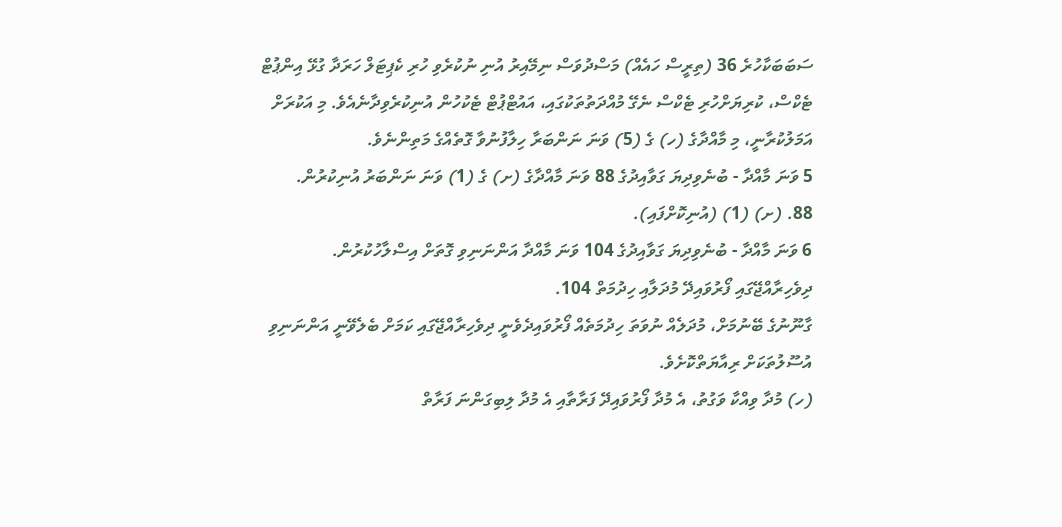ސަބަބަކާހުރެ 36 (ތިރީސް ހައެއް) މަސްދުވަސް ނިމޭއިރު އުނި ނުކުރެވި ހުރި ކެޕިޓަލް ހަރަދާ ގުޅޭ އިންޕުޓް ޓެކްސް، ކުރިޔަށްހުރި ޓެކްސް ނެގޭ މުއްދަތުތަކުގައި، އައުޓްޕުޓް ޓެކުހުން އުނިކުރެވިދާނެއެވެ. މި އަކުރަށް އަމަލުކުރާނީ، މި މާއްދާގެ (ހ) ގެ (5) ވަނަ ނަންބަރާ ހިލާފުނުވާ ގޮތެއްގެ މަތިންނެވެ.
5 ވަނަ މާއްދާ - ބުނެވިދިޔަ ގަވާއިދުގެ 88 ވަނަ މާއްދާގެ (ށ) ގެ (1) ވަނަ ނަންބަރު އުނިކުރުން.
88. (ށ) (1) (އުނިކޮށްފައި).
6 ވަނަ މާއްދާ - ބުނެވިދިޔަ ގަވާއިދުގެ 104 ވަނަ މާއްދާ އަންނަނިވި ގޮތަށް އިސްލާހުކުރުން.
ދިވެހިރާއްޖޭގައި ފޯރުވައިދޭ މުދަލާއި ހިދުމަތް 104.
ގާނޫނުގެ ބޭނުމަށް، މުދަލެއް ނުވަތަ ހިދުމަތެއް ފޯރުވައިދެވެނީ ދިވެހިރާއްޖޭގައި ކަމަށް ބެލެވޭނީ އަންނަނިވި އުސޫލުތަކަށް ރިއާޔަތްކޮށެވެ.
(ހ) މުދާ ވިއްކާ ވަގުތު، އެ މުދާ ފޯރުވައިދޭ ފަރާތާއި އެ މުދާ ލިބިގަންނަ ފަރާތް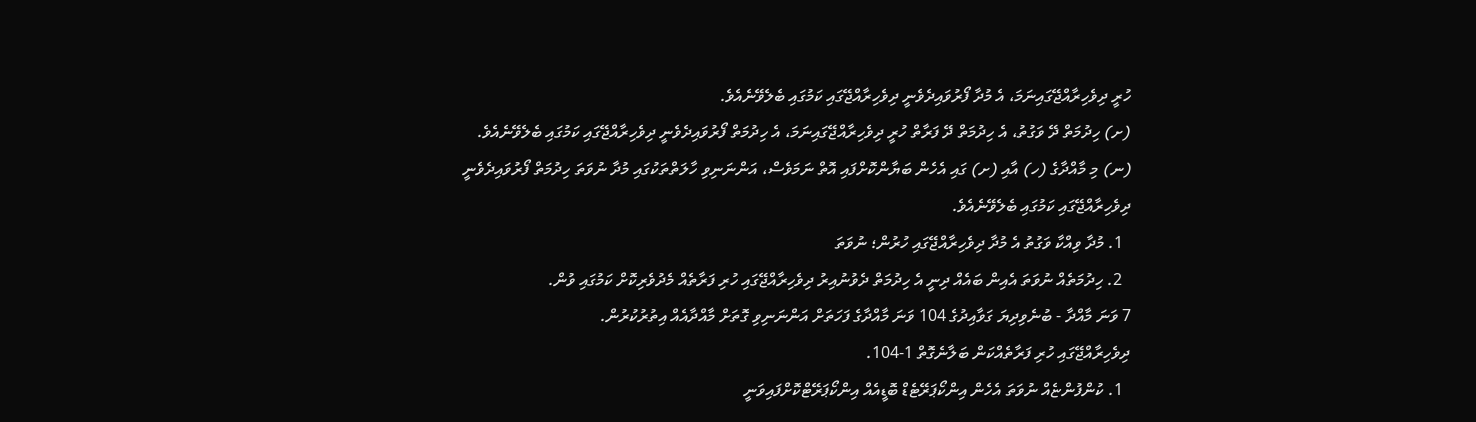ހުރީ ދިވެހިރާއްޖޭގައިނަމަ، އެ މުދާ ފޯރުވައިދެވެނީ ދިވެހިރާއްޖޭގައި ކަމުގައި ބެލެވޭނެއެވެ.
(ށ) ހިދުމަތް ދޭ ވަގުތު، އެ ހިދުމަތް ދޭ ފަރާތް ހުރީ ދިވެހިރާއްޖޭގައިނަމަ، އެ ހިދުމަތް ފޯރުވައިދެވެނީ ދިވެހިރާއްޖޭގައި ކަމުގައި ބެލެވޭނެއެވެ.
(ނ) މި މާއްދާގެ (ހ) އާއި (ށ) ގައި އެހެން ބަޔާންކޮށްފައި އޮތް ނަމަވެސް، އަންނަނިވި ހާލަތްތަކުގައި މުދާ ނުވަތަ ހިދުމަތް ފޯރުވައިދެވެނީ ދިވެހިރާއްޖޭގައި ކަމުގައި ބެލެވޭނެއެވެ.
  1. މުދާ ވިއްކާ ވަގުތު އެ މުދާ ދިވެހިރާއްޖޭގައި ހުރުން؛ ނުވަތަ
  2. ހިދުމަތެއް ނުވަތަ އެއިން ބައެއް ދިނީ އެ ހިދުމަތް ދެވުނުއިރު ދިވެހިރާއްޖޭގައި ހުރި ފަރާތެއް މެދުވެރިކޮށް ކަމުގައި ވުން.
7 ވަނަ މާއްދާ - ބުނެވިދިޔަ ގަވާއިދުގެ 104 ވަނަ މާއްދާގެ ފަހަތަށް އަންނަނިވި ގޮތަށް މާއްދާއެއް އިތުރުކުރުން.
ދިވެހިރާއްޖޭގައި ހުރި ފަރާތެއްކަން ބަލާނެގޮތް 1-104.
  1. ކުންފުންޏެއް ނުވަތަ އެހެން އިންކޯޕަރޭޓެޑް ބޮޑީއެއް އިންކޯޕަރޭޓްކޮށްފައިވަނީ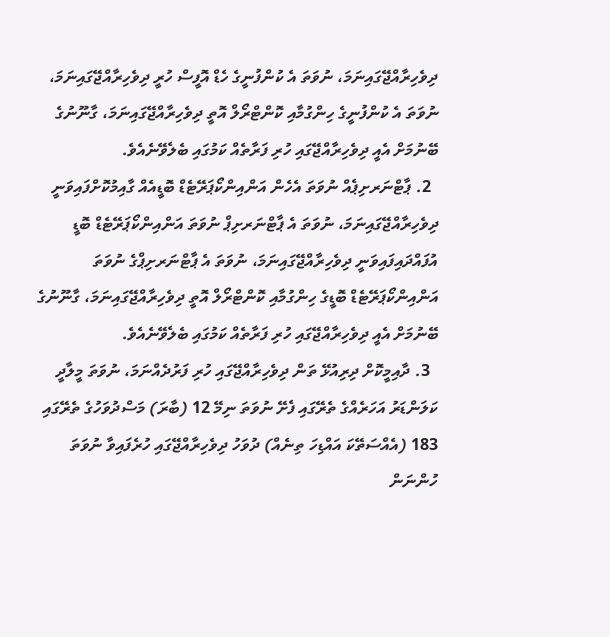ދިވެހިރާއްޖޭގައިނަމަ، ނުވަތަ އެ ކުންފުނީގެ ހެޑް އޮފީސް ހުރީ ދިވެހިރާއްޖޭގައިނަމަ، ނުވަތަ އެ ކުންފުނީގެ ހިންގުމާއި ކޮންޓްރޯލް އޮތީ ދިވެހިރާއްޖޭގައިނަމަ، ގާނޫނުގެ ބޭނުމަށް އެއީ ދިވެހިރާއްޖޭގައި ހުރި ފަރާތެއް ކަމުގައި ބެލެވޭނެއެވެ.
  2. ޕާޓްނަރށިޕެއް ނުވަތަ އެހެން އަންއިންކޯޕަރޭޓެޑް ބޮޑީއެއް ގާއިމުކޮށްފައިވަނީ ދިވެހިރާއްޖޭގައިނަމަ، ނުވަތަ އެ ޕާޓްނަރށިޕް ނުވަތަ އަންއިންކޯޕަރޭޓެޑް ބޮޑީ އުފައްދައިފައިވަނީ ދިވެހިރާއްޖޭގައިނަމަ، ނުވަތަ އެ ޕާޓްނަރށިޕްގެ ނުވަތަ އަންއިންކޯޕަރޭޓެޑް ބޮޑީގެ ހިންގުމާއި ކޮންޓްރޯލް އޮތީ ދިވެހިރާއްޖޭގައިނަމަ، ގާނޫނުގެ ބޭނުމަށް އެއީ ދިވެހިރާއްޖޭގައި ހުރި ފަރާތެއް ކަމުގައި ބެލެވޭނެއެވެ.
  3. ދާއިމީކޮށް ދިރިއުޅޭ ތަން ދިވެހިރާއްޖޭގައި ހުރި ފަރުދެއްނަމަ، ނުވަތަ މީލާދީ ކަލަންޑަރު އަހަރެއްގެ ތެރޭގައި ފެށޭ ނުވަތަ ނިމޭ 12 (ބާރަ) މަސްދުވަހުގެ ތެރޭގައި 183 (އެއްސަތޭކަ އައްޑިހަ ތިނެއް) ދުވަހު ދިވެހިރާއްޖޭގައި ހުރެފައިވާ ނުވަތަ ހުންނަން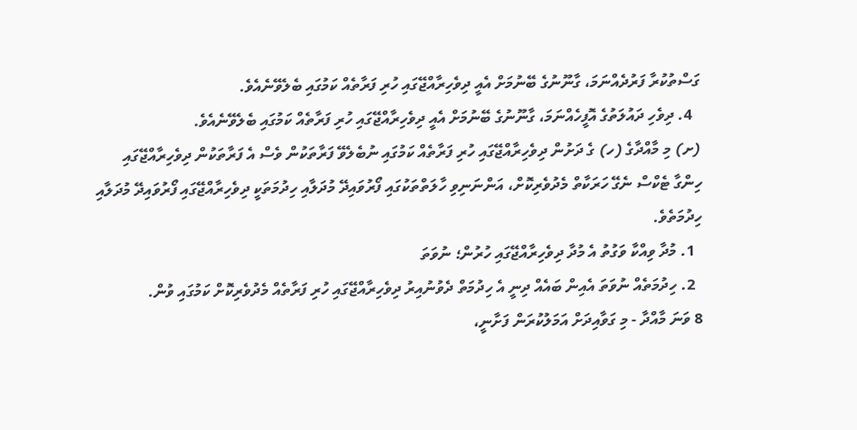ގަސްތުކުރާ ފަރުދެއްނަމަ، ގާނޫނުގެ ބޭނުމަށް އެއީ ދިވެހިރާއްޖޭގައި ހުރި ފަރާތެއް ކަމުގައި ބެލެވޭނެއެވެ.
  4. ދިވެހި ދައުލަތުގެ އޮފީހެއްނަމަ، ގާނޫނުގެ ބޭނުމަށް އެއީ ދިވެހިރާއްޖޭގައި ހުރި ފަރާތެއް ކަމުގައި ބެލެވޭނެއެވެ.
(ށ) މި މާއްދާގެ (ހ) ގެ ދަށުން ދިވެހިރާއްޖޭގައި ހުރި ފަރާތެއް ކަމުގައި ނުބެލެވޭ ފަރާތަކުން ވެސް އެ ފަރާތަކުން ދިވެހިރާއްޖޭގައި ހިންގާ ޓެކްސް ނެގޭ ހަރަކާތް މެދުވެރިކޮށް، އަންނަނިވި ހާލަތްތަކުގައި ފޯރުވައިދޭ މުދަލާއި ހިދުމަތަކީ ދިވެހިރާއްޖޭގައި ފޯރުވައިދޭ މުދަލާއި ހިދުމަތެވެ.
  1. މުދާ ވިއްކާ ވަގުތު އެ މުދާ ދިވެހިރާއްޖޭގައި ހުރުން؛ ނުވަތަ
  2. ހިދުމަތެއް ނުވަތަ އެއިން ބައެއް ދިނީ އެ ހިދުމަތް ދެވުނުއިރު ދިވެހިރާއްޖޭގައި ހުރި ފަރާތެއް މެދުވެރިކޮށް ކަމުގައި ވުން.
8 ވަނަ މާއްދާ - މި ގަވާއިދަށް އަމަލުކުރަން ފަށާނީ،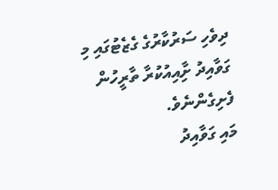ދިވެހި ސަރުކާރުގެ ގެޒެޓުގައި މި ގަވާއިދު ށިާއިއުކުރާ ތާރީހުން ފެށިގެންނެވެ.
މައި ގަވާއިދު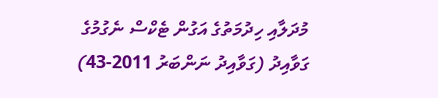މުދަލާއި ހިދުމަތުގެ އަގުން ޓެކްސް ނެގުމުގެ ގަވާއިދު (ގަވާއިދު ނަންބަރު 2011-43)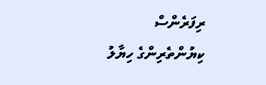ރިފަރެންސް
ކިޔުންތެރިންގެ ހިޔާލު